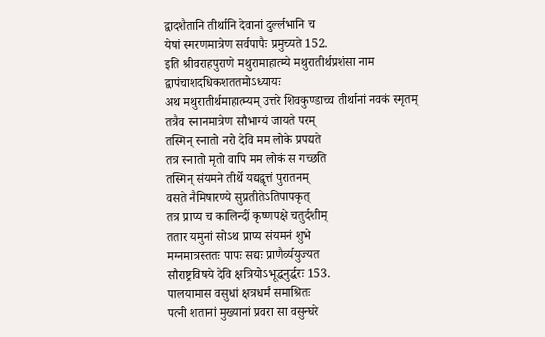द्वादशैतानि तीर्थानि देवानां दुर्ल्लभानि च
येषां स्मरणमात्रेण सर्वपापैः प्रमुच्यते 152.
इति श्रीवराहपुराणे मथुरामाहात्म्ये मथुरातीर्थप्रशंसा नाम द्वापंचाशदधिकशततमोऽध्यायः
अथ मथुरातीर्थमाहात्म्यम् उत्तरे शिवकुण्डाच्च तीर्थानां नवकं स्मृतम्
तत्रैव स्नानमात्रेण सौभाग्यं जायते परम्
तस्मिन् स्नातो नरो देवि मम लोके प्रपद्यते
तत्र स्नातो मृतो वापि मम लोकं स गच्छति
तस्मिन् संयमने तीर्थे यद्यद्वृत्तं पुरातनम्
वसते नैमिषारण्ये सुप्रतीतेऽतिपापकृत्
तत्र प्राप्य च कालिन्दीं कृष्णपक्षे चतुर्दशीम्
ततार यमुनां सोऽथ प्राप्य संयमनं शुभे
मग्नमात्रस्ततः पापः सद्यः प्राणैर्व्ययुज्यत
सौराष्ट्रविषये देवि क्षत्रियोऽभूद्धनुर्द्धरः 153.
पालयामास वसुधां क्षत्रधर्मं समाश्रितः
पत्नी शतानां मुख्यानां प्रवरा सा वसुन्घरे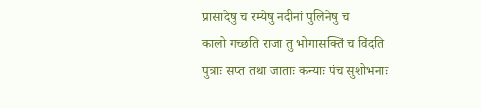प्रासादेषु च रम्येषु नदीनां पुलिनेषु च
कालो गच्छति राजा तु भोगासक्तिं च विंदति
पुत्राः सप्त तथा जाताः कन्याः पंच सुशोभनाः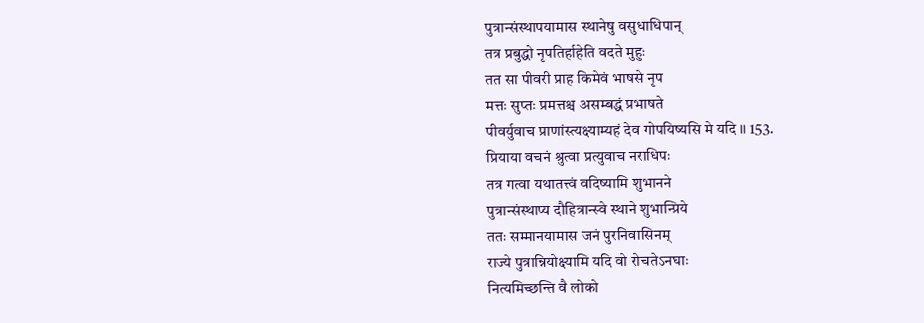पुत्रान्संस्थापयामास स्थानेषु वसुधाधिपान्
तत्र प्रबुद्धो नृपतिर्हाहेति वदते मुहुः
तत सा पीवरी प्राह किमेवं भाषसे नृप
मत्तः सुप्तः प्रमत्तश्च असम्बद्धं प्रभाषते
पीवर्युवाच प्राणांस्त्यक्ष्याम्यहं देव गोपयिष्यसि मे यदि ।। 153.
प्रियाया वचनं श्रुत्वा प्रत्युवाच नराधिपः
तत्र गत्वा यथातत्त्वं वदिष्यामि शुभानने
पुत्रान्संस्थाप्य दौहित्रान्स्वे स्थाने शुभान्प्रिये
ततः सम्मानयामास जनं पुरनिवासिनम्
राज्ये पुत्रान्नियोक्ष्यामि यदि वो रोचतेऽनघाः
नित्यमिच्छन्ति वै लोको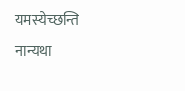यमस्येच्छन्ति नान्यथा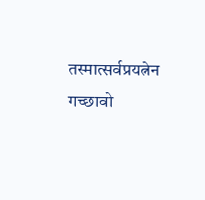तस्मात्सर्वप्रयत्नेन गच्छावो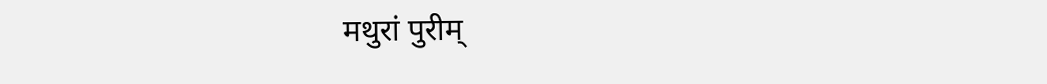मथुरां पुरीम्